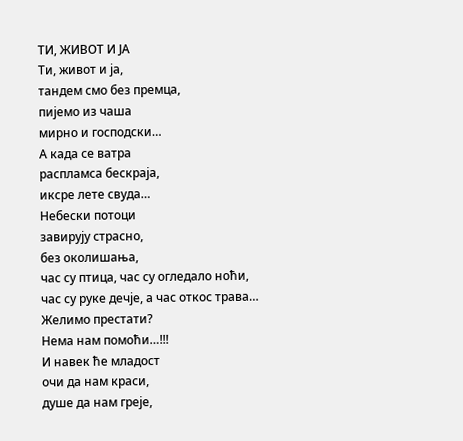ТИ, ЖИВОТ И ЈА
Ти, живот и ја,
тандем смо без премца,
пијемо из чаша
мирно и господски…
А када се ватра
распламса бескраја,
иксре лете свуда…
Небески потоци
завирују страсно,
без околишања,
час су птица, час су огледало ноћи,
час су руке дечје, а час откос трава…
Желимо престати?
Нема нам помоћи…!!!
И навек ће младост
очи да нам краси,
душе да нам греје,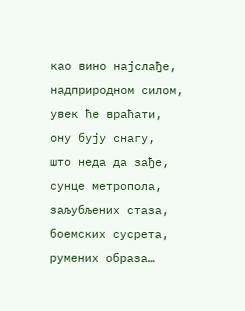као вино најслађе,
надприродном силом,
увек ће враћати,
ону бују снагу,
што неда да зађе,
сунце метропола,
заљубљених стаза,
боемских сусрета,
румених образа…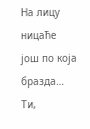На лицу ницаће
још по која бразда…
Ти,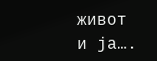живот и ја….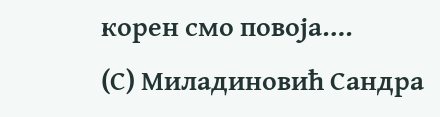корен смо повоја….
(С) Миладиновић Сандра